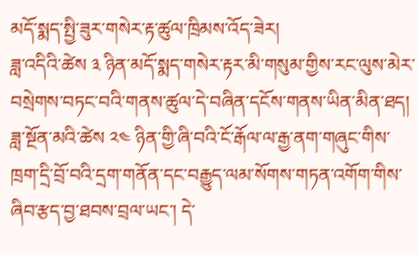མདོ་སྨད་སྤྱི་ཟུར་གསེར་རྟ་ཚུལ་ཁྲིམས་འོད་ཟེར།
ཟླ་འདིའི་ཚེས ༣ ཉིན་མདོ་སྨད་གསེར་རྟར་མི་གསུམ་གྱིས་རང་ལུས་མེར་བསྲེགས་བཏང་བའི་གནས་ཚུལ་དེ་བཞིན་དངོས་གནས་ཡིན་མིན་ཐད། ཟླ་སྔོན་མའི་ཚེས ༢༤ ཉིན་གྱི་ཞི་བའི་ངོ་རྒོལ་ལ་རྒྱ་ནག་གཞུང་གིས་ཁྲག་དྲི་བྲོ་བའི་དྲག་གནོན་དང་བརྒྱུད་ལམ་སོགས་གཏན་འགོག་གིས་ཞིབ་རྩད་བྱ་ཐབས་བྲལ་ཡང་། དེ་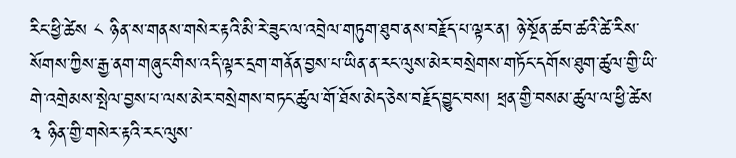རིང་ཕྱི་ཚེས ༨ ཉིན་ས་གནས་གསེར་རྟའི་མི་རེ་ཟུང་ལ་འབྲེལ་གཏུག་ཐུབ་ནས་བརྗོད་པ་ལྟར་ན། ཉེ་སྔོན་ཚབ་ཚའི་ཚེ་རིས་སོགས་ཀྱིས་རྒྱ་ནག་གཞུང་གིས་འདི་ལྟར་དྲག་གནོན་བྱས་པ་ཡིན་ན་རང་ལུས་མེར་བསྲེགས་གཏོང་དགོས་ཐུག་ཚུལ་གྱི་ཡི་གེ་འགྲེམས་སྤེལ་བྱས་པ་ལས་མེར་བསྲེགས་བཏང་ཚུལ་གོ་ཐོས་མེད་ཅེས་བརྗོད་བྱུང་བས། ཕྲན་གྱི་བསམ་ཚུལ་ལ་ཕྱི་ཚེས ༣ ཉིན་གྱི་གསེར་རྟའི་རང་ལུས་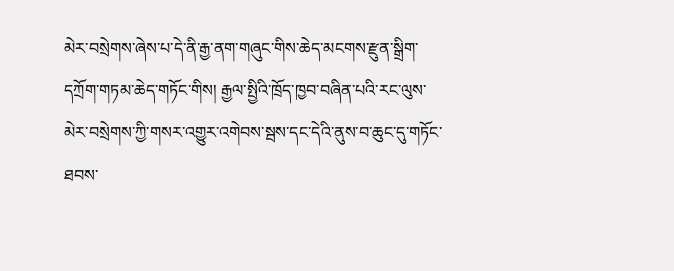མེར་བསྲེགས་ཞེས་པ་དེ་ནི་རྒྱ་ནག་གཞུང་གིས་ཆེད་མངགས་རྫུན་སྒྲིག་དཀྲོག་གཏམ་ཆེད་གཏོང་གིས། རྒྱལ་སྤྱིའི་ཁྲོད་ཁྱབ་བཞིན་པའི་རང་ལུས་མེར་བསྲེགས་ཀྱི་གསར་འགྱུར་འགེབས་སྦས་དང་དེའི་ནུས་བ་ཆུང་དུ་གཏོང་ཐབས་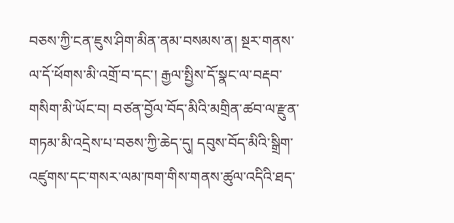བཅས་ཀྱི་ངན་ཇུས་ཤིག་མིན་ནམ་བསམས་ན། སྔར་གནས་ལ་དོ་ཕོགས་མི་འགྲོ་བ་དང་། རྒྱལ་སྤྱིས་དོ་སྣང་ལ་བརྡབ་གསིག་མི་ཡོང་བ། བཙན་བྱོལ་བོད་མིའི་མགྲིན་ཚབ་ལ་རྫུན་གཏམ་མི་འདྲེས་པ་བཅས་ཀྱི་ཆེད་དུ། དབུས་བོད་མིའི་སྒྲིག་འཛུགས་དང་གསར་ལམ་ཁག་གིས་གནས་ཚུལ་འདིའི་ཐད་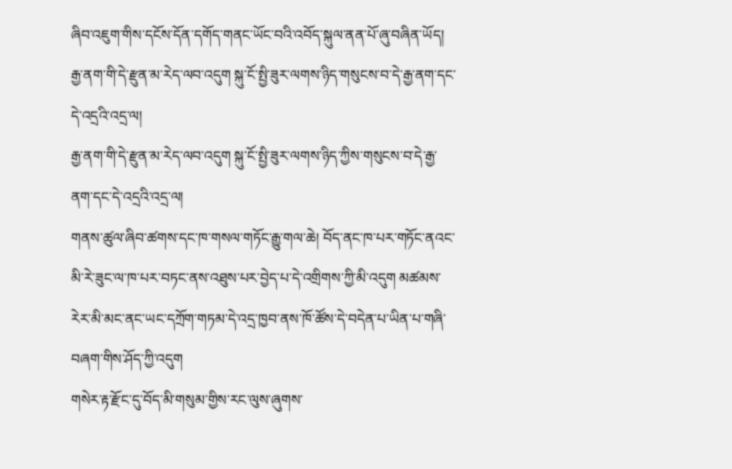ཞིབ་འཇུག་གིས་དངོས་དོན་དགོད་གནང་ཡོང་བའི་འབོད་སྐུལ་ནན་པོ་ཞུ་བཞིན་ཡོད།
རྒྱ་ནག་གི་དེ་རྫུན་མ་རེད་ལབ་འདུག སྐུ་ངོ་སྤྱི་ཟུར་ལགས་ཉིད་གསུངས་བ་དེ་རྒྱ་ནག་དང་དེ་འདྲའི་འདྲ་ལ།
རྒྱ་ནག་གི་དེ་རྫུན་མ་རེད་ལབ་འདུག སྐུ་ངོ་སྤྱི་ཟུར་ལགས་ཉིད་ཀྱིས་གསུངས་བ་དེ་རྒྱ་ནག་དང་དེ་འདྲའི་འདྲ་ལ།
གནས་ཚུལ་ཞིབ་ཚགས་དང་ཁ་གསལ་གཏོང་རྒྱུ་གལ་ཆེ། བོད་ནང་ཁ་པར་གཏོང་ནའང་མི་རེ་ཟུང་ལ་ཁ་པར་བཏང་ནས་འཐུས་པར་བྱེད་པ་དེ་འགྲིགས་ཀྱི་མི་འདུག མཚམས་རེར་མི་མང་ནང་ཡང་དཀྲོག་གཏམ་དེ་འདྲ་ཁྱབ་ནས་ཁོ་ཚོས་དེ་བདེན་པ་ཡིན་པ་གཞི་བཞག་གིས་ཤོད་ཀྱི་འདུག
གསེར་རྟ་རྫོང་དུ་བོད་མི་གསུམ་གྱིས་རང་ལུས་ཞུགས་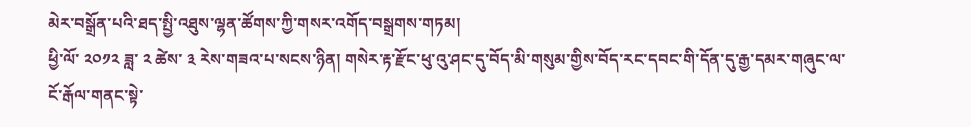མེར་བསྒྲོན་པའི་ཐད་སྤྱི་འཐུས་ལྷན་ཚོགས་ཀྱི་གསར་འགོད་བསྒྲགས་གཏམ།
ཕྱི་ལོ་ ༢༠༡༢ ཟླ་ ༢ ཚེས་ ༣ རེས་གཟའ་པ་སངས་ཉིན། གསེར་རྟ་རྫོང་ཕུ་འུ་ཤང་དུ་བོད་མི་གསུམ་གྱིས་བོད་རང་དབང་གི་དོན་དུ་རྒྱ་དམར་གཞུང་ལ་ངོ་རྒོལ་གནང་སྟེ་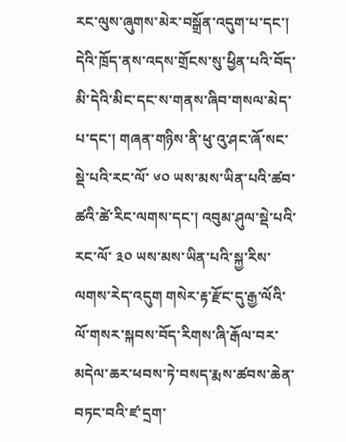རང་ལུས་ཞུགས་མེར་བསྒྲོན་འདུག་པ་དང་། དེའི་ཁྲོད་ནས་འདས་གྲོངས་སུ་ཕྱིན་པའི་བོད་མི་དེའི་མིང་དང་ས་གནས་ཞིབ་གསལ་མེད་པ་དང་། གཞན་གཉིས་ནི་ཕུ་འུ་ཤང་ཞོ་སང་སྡེ་པའི་རང་ལོ་ ༦༠ ཡས་མས་ཡིན་པའི་ཚབ་ཚའི་ཚེ་རིང་ལགས་དང་། འབུམ་ཤུལ་སྡེ་པའི་རང་ལོ་ ༣༠ ཡས་མས་ཡིན་པའི་སྐྱ་རིས་ལགས་རེད་འདུག གསེར་རྟ་རྫོང་དུ་རྒྱ་ལོའི་ལོ་གསར་སྐབས་བོད་རིགས་ཞི་རྒོལ་བར་མདེལ་ཆར་ཕབས་ཏེ་བསད་རྨས་ཚབས་ཆེན་བཏང་བའི་ཛ་དྲག་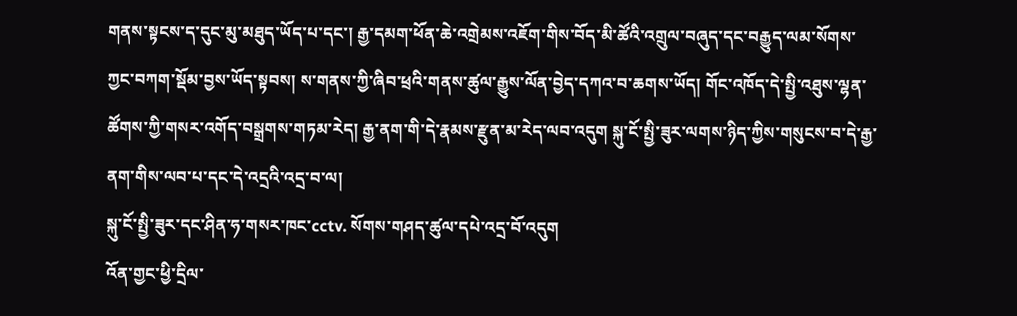གནས་སྟངས་ད་དུང་མུ་མཐུད་ཡོད་པ་དང་། རྒྱ་དམག་ཕོན་ཆེ་འགྲེམས་འཇོག་གིས་བོད་མི་ཚོའི་འགྲུལ་བཞུད་དང་བརྒྱུད་ལམ་སོགས་ཀྱང་བཀག་སྡོམ་བྱས་ཡོད་སྟབས། ས་གནས་ཀྱི་ཞིབ་ཕྲའི་གནས་ཚུལ་རྒྱུས་ལོན་བྱེད་དཀའ་བ་ཆགས་ཡོད། གོང་འཁོད་དེ་སྤྱི་འཐུས་ལྷན་ཚོགས་ཀྱི་གསར་འགོད་བསྒྲགས་གཏམ་རེད། རྒྱ་ནག་གི་དེ་རྣམས་རྫུན་མ་རེད་ལབ་འདུག སྐུ་ངོ་སྤྱི་ཟུར་ལགས་ཉིད་ཀྱིས་གསུངས་བ་དེ་རྒྱ་ནག་གིས་ལབ་པ་དང་དེ་འདྲའི་འདྲ་བ་ལ།
སྐུ་ངོ་སྤྱི་ཟུར་དང་ཤིན་ཧ་གསར་ཁང་cctv. སོགས་གཤད་ཚུལ་དཔེ་འདྲ་བོ་འདུག
འོན་གྱང་ཕྱི་དྲིལ་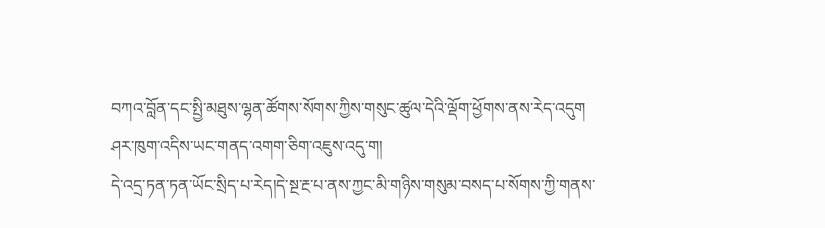བཀའ་བློན་དང་སྤྱི་མཐུས་ལྷན་ཚོགས་སོགས་ཀྱིས་གསུང་ཚུལ་དེའི་ལྡོག་ཕྱོགས་ནས་རེད་འདུག
ཤར་ཁུག་འདིས་ཡང་གནད་འགག་ཅིག་འཇུས་འདུ་ག།
དེ་འདྲ་ཏན་ཏན་ཡོང་སྲིད་པ་རེད།དེ་སྔ་རྔ་པ་ནས་ཀྱང་མི་གཉིས་གསུམ་བསད་པ་སོགས་ཀྱི་གནས་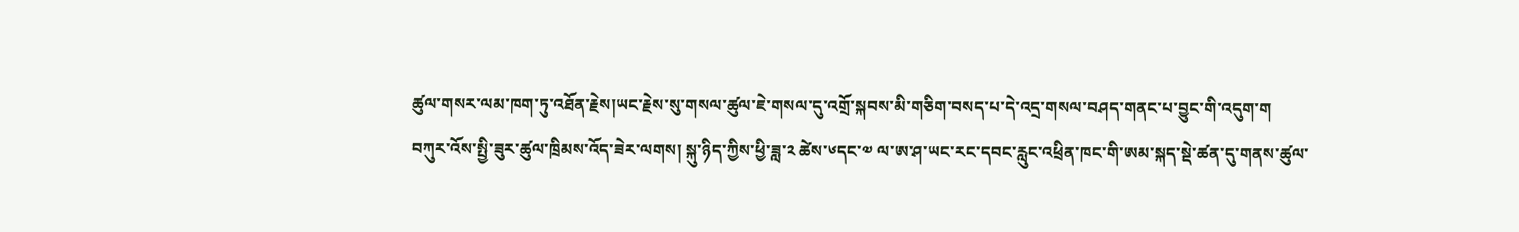ཚུལ་གསར་ལམ་ཁག་ཏུ་འཐོན་རྗེས།ཡང་རྗེས་སུ་གསལ་ཚུལ་ཇེ་གསལ་དུ་འགྲོ་སྐབས་མི་གཅིག་བསད་པ་དེ་འདྲ་གསལ་བཤད་གནང་པ་བྱུང་གི་འདུག་ག
བཀུར་འོས་སྤྱི་ཟུར་ཚུལ་ཁྲིམས་འོད་ཟེར་ལགས། སྐུ་ཉིད་ཀྱིས་ཕྱི་ཟླ་༢ ཚེས་༦དང་༧ ལ་ཨ་ཤ་ཡང་རང་དབང་རླུང་འཕྲིན་ཁང་གི་ཨམ་སྐད་སྡེ་ཚན་དུ་གནས་ཚུལ་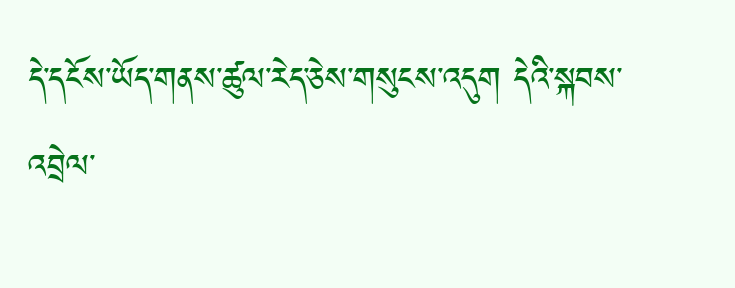དེ་དངོས་ཡོད་གནས་ཚུལ་རེད་ཅེས་གསུངས་འདུག དེའི་སྐབས་འབྲེལ་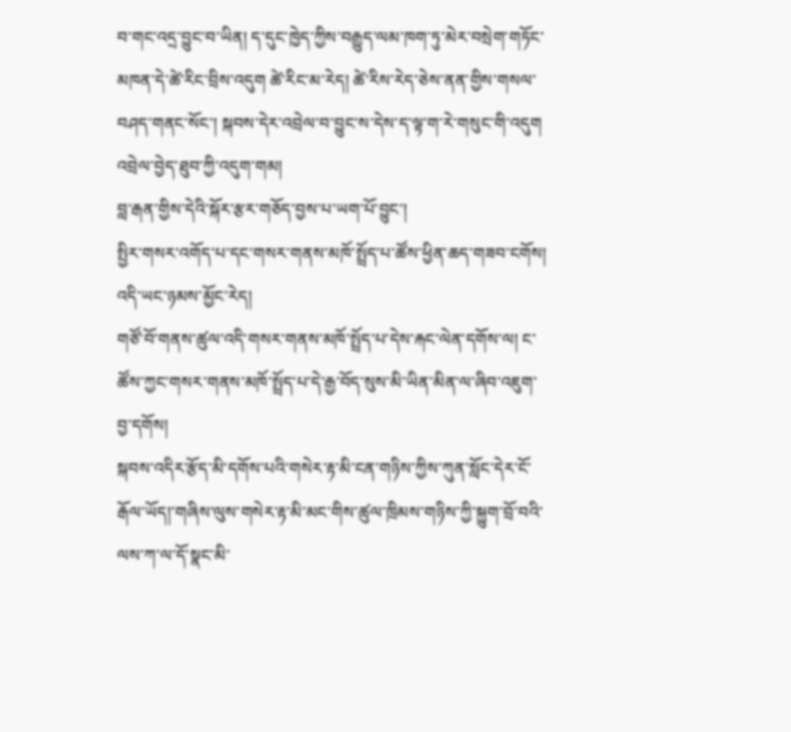བ་གང་འདྲ་བྱུང་བ་ཡིན། ད་དུང་ཁྱེད་ཀྱིས་བརྒྱུད་ལམ་ཁག་ཏུ་མེར་བསྲེག་གཏོང་མཁན་དེ་ཚེ་རིང་བྲིས་འདུག ཚེ་རིང་མ་རེད། ཚེ་རིས་རེད་ཅེས་ནན་གྱིས་གསལ་བཤད་གནང་སོང་། སྐབས་དེར་འབྲེལ་བ་བྱུང་ས་དེས་ད་ལྟ་ག་རེ་གསུང་གི་འདུག འབྲེལ་བྱེད་ཐུབ་ཀྱི་འདུག་གམ།
བླ་རྒན་གྱིས་དེའི་སྐོར་རྩར་གཅོད་བྱས་པ་ཡག་པོ་བྱུང་།
སྤྱིར་གསར་འགོད་པ་དང་གསར་གནས་མཁོ་སྤྲོད་པ་ཚོས་ཕྱིན་ཆད་གཟབ་ངགོས། འདི་ཡང་ཉམས་མྱོང་རེད།
གཙོ་བོ་གནས་ཚུལ་འདི་གསར་གནས་མཁོ་སྤྲོད་པ་དེས་རྐང་ལེན་དགོས་ལ། ང་ཚོས་ཀྱང་གསར་གནས་མཁོ་སྤྲོད་པ་དེ་རྒྱ་བོད་སུས་མི་ཡིན་མིན་ལ་ཞིབ་འཇུག་བྱ་དགོས།
སྐབས་འདིར་རྩོད་མི་དགོས་པའི་གསེར་རྟ་མི་ངན་གཉིས་ཀྱིས་ཀུན་སློང་དེར་ངོ་རྒོལ་ཡོད།་གཞིས་ལུས་གསེར་རྟ་མི་མང་གིས་ཚུལ་ཁྲིམས་གཉིས་ཀྱི་སྐྱུག་བྲོ་བའི་ལས་ཀ་ལ་དོ་སྣང་མི་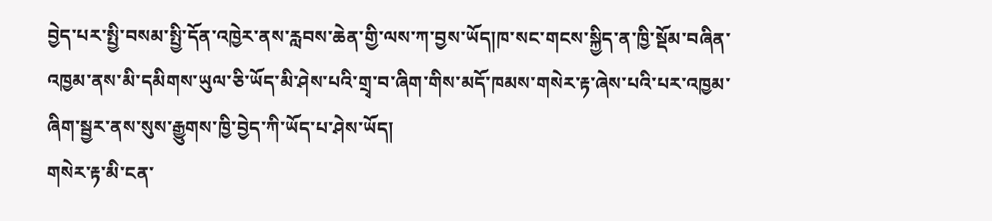བྱེད་པར་སྤྱི་བསམ་སྤྱི་དོན་འཁྱེར་ནས་རླབས་ཆེན་གྱི་ལས་ཀ་བྱས་ཡོད།ཁ་སང་གངས་སྐྱིད་ན་ཁྱི་སྡོམ་བཞིན་འཁྱམ་ནས་མི་དམིགས་ཡུལ་ཅི་ཡོད་མི་ཤེས་པའི་གྲྭ་བ་ཞིག་གིས་མདོ་ཁམས་གསེར་རྟ་ཞེས་པའི་པར་འཁྱམ་ཞིག་སྦྱར་ནས་སུས་རྒྱུགས་ཁྱི་བྱེད་ཀི་ཡོད་པ་ཤེས་ཡོད།
གསེར་རྟ་མི་ངན་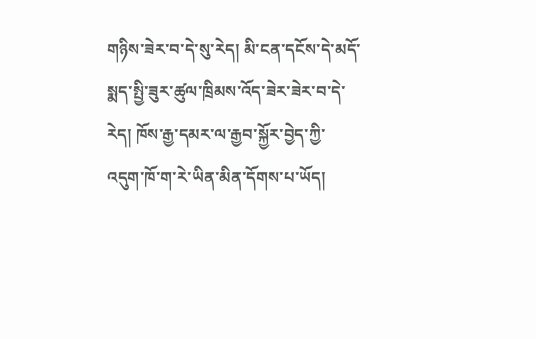གཉིས་ཟེར་བ་དེ་སུ་རེད། མི་ངན་དངོས་དེ་མདོ་སྨད་སྤྱི་ཟུར་ཚུལ་ཁྲིམས་འོད་ཟེར་ཟེར་བ་དེ་རེད། ཁོས་རྒྱ་དམར་ལ་རྒྱབ་སྐྱོར་བྱེད་ཀྱི་འདུག་ཁོ་ག་རེ་ཡིན་མིན་དོགས་པ་ཡོད།